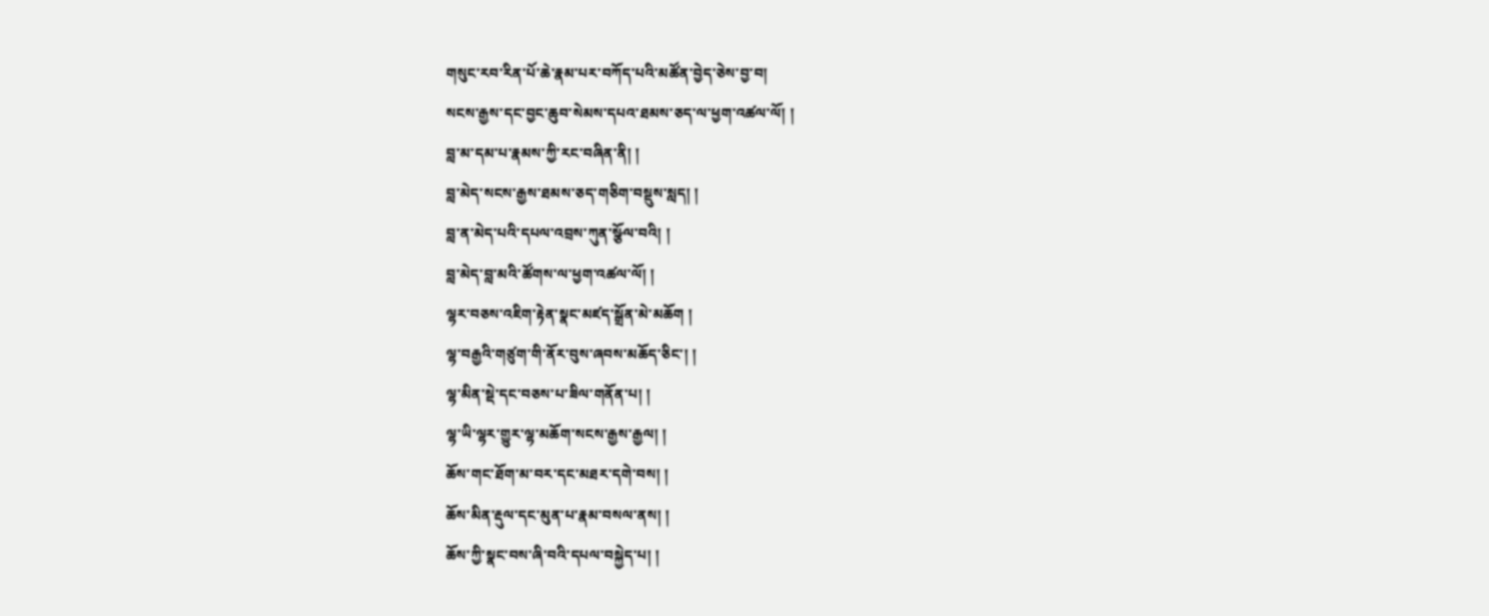གསུང་རབ་རིན་པོ་ཆེ་རྣམ་པར་བཀོད་པའི་མཚོན་བྱེད་ཅེས་བྱ་བ།
སངས་རྒྱས་དང་བྱང་ཆུབ་སེམས་དཔའ་ཐམས་ཅད་ལ་ཕྱག་འཚལ་ལོ། །
བླ་མ་དམ་པ་རྣམས་ཀྱི་རང་བཞིན་ནི། །
བླ་མེད་སངས་རྒྱས་ཐམས་ཅད་གཅིག་བསྡུས་སླད། །
བླ་ན་མེད་པའི་དཔལ་འབྲས་ཀུན་སྩོལ་བའི། །
བླ་མེད་བླ་མའི་ཚོགས་ལ་ཕྱག་འཚལ་ལོ། །
ལྷར་བཅས་འཇིག་རྟེན་སྣང་མཛད་སྒྲོན་མེ་མཆོག །
ལྷ་བརྒྱའི་གཙུག་གི་ནོར་བུས་ཞབས་མཆོད་ཅིང་། །
ལྷ་མིན་སྡེ་དང་བཅས་པ་ཟིལ་གནོན་པ། །
ལྷ་ཡི་ལྷར་གྱུར་ལྷ་མཆོག་སངས་རྒྱས་རྒྱལ། །
ཆོས་གང་ཐོག་མ་བར་དང་མཐར་དགེ་བས། །
ཆོས་མིན་རྡུལ་དང་མུན་པ་རྣམ་བསལ་ནས། །
ཆོས་ཀྱི་སྣང་བས་ཞི་བའི་དཔལ་བསྐྱེད་པ། །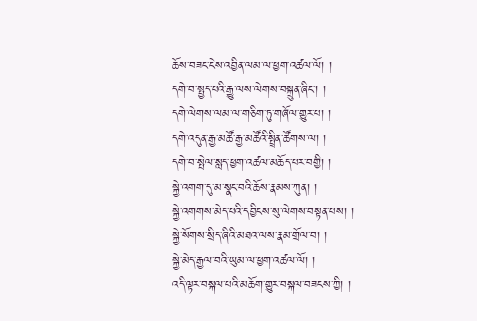ཆོས་བཟང་ངེས་འབྱིན་ལམ་ལ་ཕྱག་འཚལ་ལོ། །
དགེ་བ་སྤྱད་པའི་རྒྱུ་ལས་ལེགས་བསྐྲུན་ཞིང་། །
དགེ་ལེགས་ལམ་ལ་གཅིག་ཏུ་གཞོལ་གྱུར་པ། །
དགེ་འདུན་རྒྱ་མཚོ་རྒྱ་མཚོའི་སྤྲིན་ཚོགས་ལ། །
དགེ་བ་སྤེལ་སླད་ཕྱག་འཚལ་མཆོད་པར་བགྱི། །
སྐྱེ་འགག་དུ་མ་སྣང་བའི་ཆོས་རྣམས་ཀུན། །
སྐྱེ་འགགས་མེད་པའི་དབྱིངས་སུ་ལེགས་བསྟན་པས། །
སྐྱེ་སོགས་སྲིད་ཞིའི་མཐའ་ལས་རྣམ་གྲོལ་བ། །
སྐྱེ་མེད་རྒྱལ་བའི་ཡུམ་ལ་ཕྱག་འཚལ་ལོ། །
འདི་ལྟར་བསྐལ་པའི་མཆོག་གྱུར་བསྐལ་བཟངས་ཀྱི། །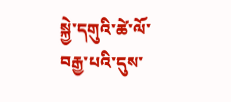སྐྱེ་དགུའི་ཚེ་ལོ་བརྒྱ་པའི་དུས་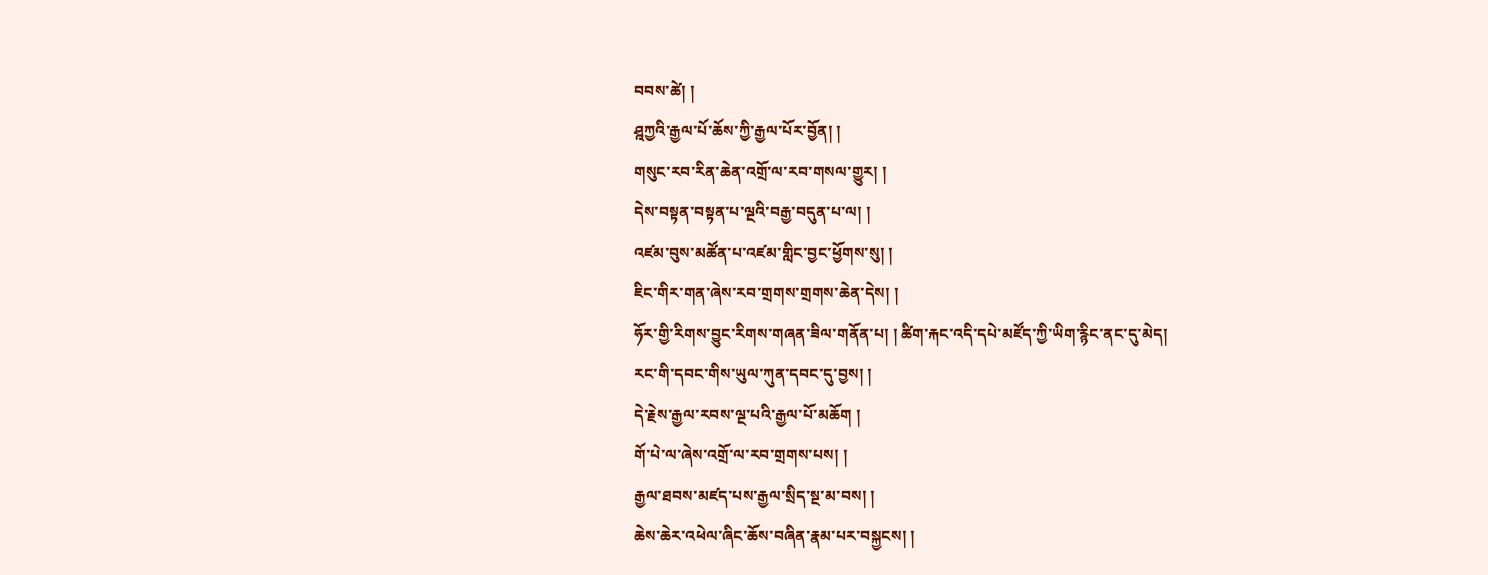བབས་ཚེ། །
ཤྰཀྱའི་རྒྱལ་པོ་ཆོས་ཀྱི་རྒྱལ་པོར་བྱོན། །
གསུང་རབ་རིན་ཆེན་འགྲོ་ལ་རབ་གསལ་གྱུར། །
དེས་བསྟན་བསྟན་པ་ལྔའི་བརྒྱ་བདུན་པ་ལ། །
འཛམ་བུས་མཚོན་པ་འཛམ་གླིང་བྱང་ཕྱོགས་སུ། །
ཇིང་གིར་གན་ཞེས་རབ་གྲགས་གྲགས་ཆེན་དེས། །
ཧོར་གྱི་རིགས་བྱུང་རིགས་གཞན་ཟིལ་གནོན་པ། ། ཚིག་རྐང་འདི་དཔེ་མཛོད་ཀྱི་ཡིག་རྙིང་ནང་དུ་མེད།
རང་གི་དབང་གིས་ཡུལ་ཀུན་དབང་དུ་བྱས། །
དེ་རྗེས་རྒྱལ་རབས་ལྔ་པའི་རྒྱལ་པོ་མཆོག །
གོ་པེ་ལ་ཞེས་འགྲོ་ལ་རབ་གྲགས་པས། །
རྒྱལ་ཐབས་མཛད་པས་རྒྱལ་སྲིད་སྔ་མ་བས། །
ཆེས་ཆེར་འཕེལ་ཞིང་ཆོས་བཞིན་རྣམ་པར་བསྐྱངས། །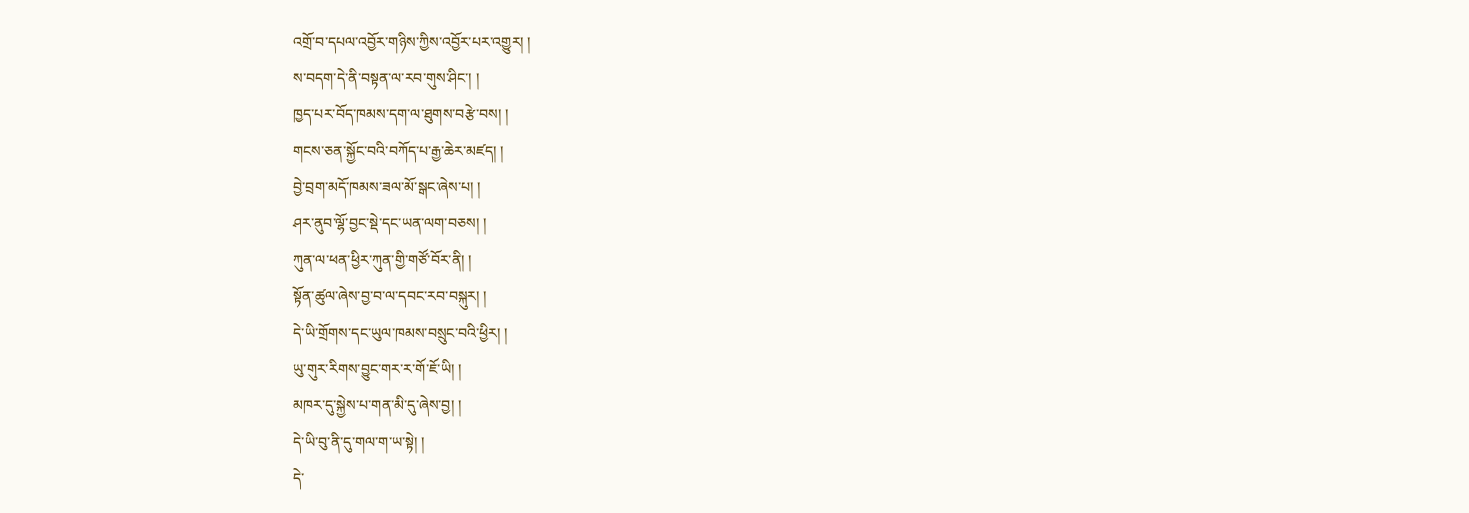འགྲོ་བ་དཔལ་འབྱོར་གཉིས་ཀྱིས་འབྱོར་པར་འགྱུར། །
ས་བདག་དེ་ནི་བསྟན་ལ་རབ་གུས་ཤིང་། །
ཁྱད་པར་བོད་ཁམས་དག་ལ་ཐུགས་བརྩེ་བས། །
གངས་ཅན་སྐྱོང་བའི་བཀོད་པ་རྒྱ་ཆེར་མཛད། །
བྱེ་བྲག་མདོ་ཁམས་ཟལ་མོ་སྒང་ཞེས་པ། །
ཤར་ནུབ་ལྷོ་བྱང་སྡེ་དང་ཡན་ལག་བཅས། །
ཀུན་ལ་ཕན་ཕྱིར་ཀུན་གྱི་གཙོ་བོར་ནི། །
སྟོན་ཚུལ་ཞེས་བྱ་བ་ལ་དབང་རབ་བསྐུར། །
དེ་ཡི་གྲོགས་དང་ཡུལ་ཁམས་བསྲུང་བའི་ཕྱིར། །
ཡུ་གུར་རིགས་བྱུང་གར་ར་གོ་ཇོ་ཡི། །
མཁར་དུ་སྐྱེས་པ་གན་མི་དུ་ཞེས་བྱ། །
དེ་ཡི་བུ་ནི་དུ་གལ་ག་ཡ་སྟེ། །
དེ་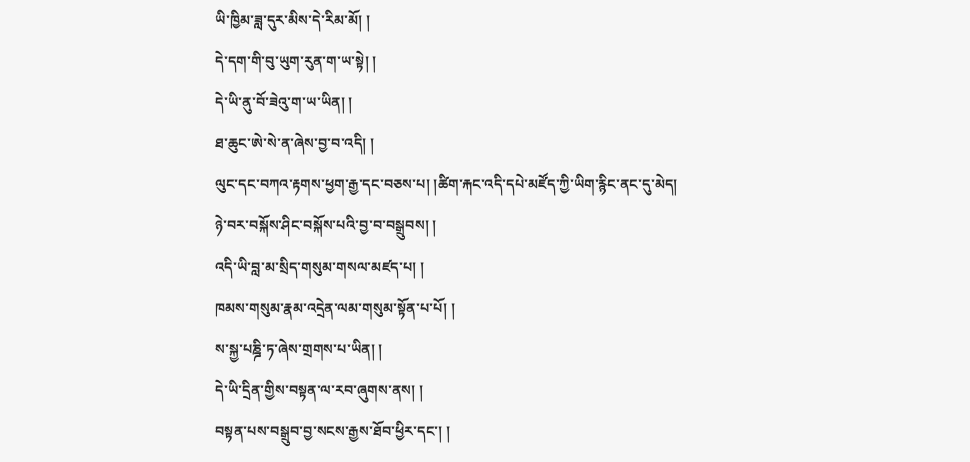ཡི་ཁྱིམ་ཟླ་དུར་མིས་དེ་རིམ་མོ། །
དེ་དག་གི་བུ་ཡུག་རུན་ག་ཡ་སྟེ། །
དེ་ཡི་ནུ་བོ་ཟེའུ་ག་ཡ་ཡིན། །
ཐ་ཆུང་ཨེ་སེ་ན་ཞེས་བྱ་བ་འདི། །
ལུང་དང་བཀའ་རྟགས་ཕྱག་རྒྱ་དང་བཅས་པ། །ཚིག་རྐང་འདི་དཔེ་མཛོད་ཀྱི་ཡིག་རྙིང་ནང་དུ་མེད།
ཉེ་བར་བསྐོས་ཤིང་བསྐོས་པའི་བྱ་བ་བསྒྲུབས། །
འདི་ཡི་བླ་མ་སྲིད་གསུམ་གསལ་མཛད་པ། །
ཁམས་གསུམ་རྣམ་འདྲེན་ལམ་གསུམ་སྟོན་པ་པོ། །
ས་སྐྱ་པཎྜི་ཏ་ཞེས་གྲགས་པ་ཡིན། །
དེ་ཡི་དྲིན་གྱིས་བསྟན་ལ་རབ་ཞུགས་ནས། །
བསྟན་པས་བསྒྲུབ་བྱ་སངས་རྒྱས་ཐོབ་ཕྱིར་དང་། །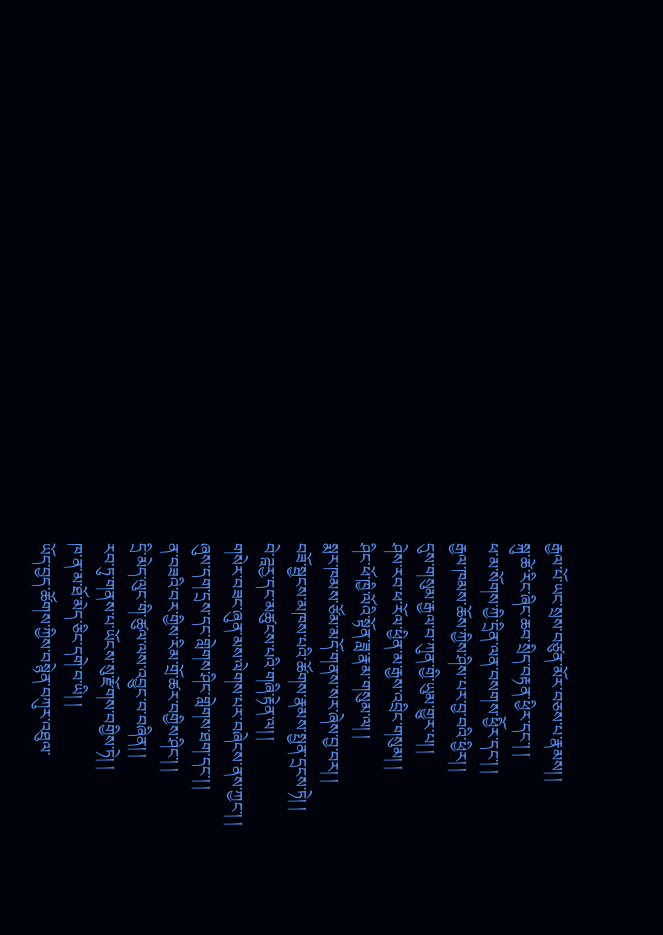རྒྱལ་པོ་ཡང་སྲས་བཙུན་མོར་བཅས་པ་རྣམས། །
སྐུ་ཚེ་རིང་ཞིང་ཆབ་སྲིད་བརྟན་ཕྱིར་དང་། །
ཕ་མ་སོགས་ཀྱི་དྲིན་ལན་བསགས་ཕྱིོར་དང་། །
རྒྱལ་ཁམས་ཆོས་ཀྱིས་ཤིས་པར་བྱ་བའི་ཕྱིར། །
དུས་གསུམ་རྒྱལ་བ་ཀུན་གྱི་ཡུམ་གྱུར་པ། །
ཤེས་རབ་ཕ་རོལ་ཕྱིན་མ་རྒྱས་འབྲིང་གསུམ། །
ཤིང་ཕོ་ཁྱི་ལོའི་སྟོན་ཟླ་རྣམ་གསུམ་ལ། །
སྨར་ཁམས་ཙོམ་མདོ་གནས་སར་ཞེས་བྱ་བར། །
བཟོ་སྦྱངས་མཁས་པའི་ཚོགས་རྣམས་སྤྱན་དྲངས་ཏེ། །
བེ་ཌྰརྱ་དང་མཚུངས་པའི་གཞི་རྟེན་ལ། །
གསེར་བཟང་ཞུན་མས་ལེགས་པར་བཞེངས་ནས་ཀྱང་། །
ཞུས་དག་དྲས་དང་གླེགས་ཤིང་གླེགས་ཐག་དང་། །
ན་བཟའི་བར་གྱིས་རིམ་གྲོ་ཚར་བགྱིས་ཤིང་། །
དྲི་མེད་ལུང་གི་ཚུལ་ལས་འབྱུང་བ་བཞིན། །
རབ་ཏུ་གནས་པ་ཡོངས་སུ་རྫོགས་བགྱིས་ཏེ། །
ཁ་ན་མ་ཐོ་མེད་ཅིང་དགེ་བ་ཡི། །
ཡོད་བྱད་ཚོགས་ཀྱིས་བསྙེན་བཀུར་འཐུལ་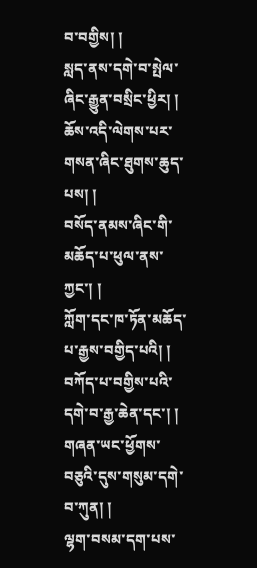བ་བགྱིས། །
སླད་ནས་དགེ་བ་སྤེལ་ཞིང་རྒྱུན་བསྲིང་ཕྱིར། །
ཆོས་འདི་ལེགས་པར་གསན་ཞིང་ཐུགས་ཆུད་པས། །
བསོད་ནམས་ཞིང་གི་མཆོད་པ་ཕུལ་ནས་ཀྱང་། །
ཀློག་དང་ཁ་ཏོན་མཆོད་པ་རྒྱས་བགྱིད་པའི། །
བཀོད་པ་བགྱིས་པའི་དགེ་བ་རྒྱ་ཆེན་དང་། །
གཞན་ཡང་ཕྱོགས་བཅུའི་དུས་གསུམ་དགེ་བ་ཀུན། །
ལྷག་བསམ་དག་པས་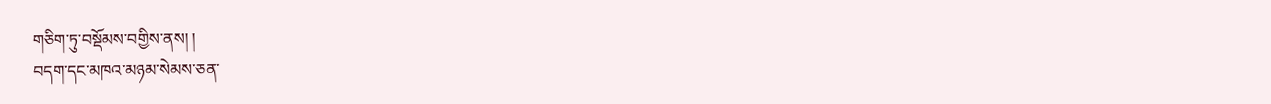གཅིག་ཏུ་བསྡོམས་བགྱིས་ནས། །
བདག་དང་མཁའ་མཉམ་སེམས་ཅན་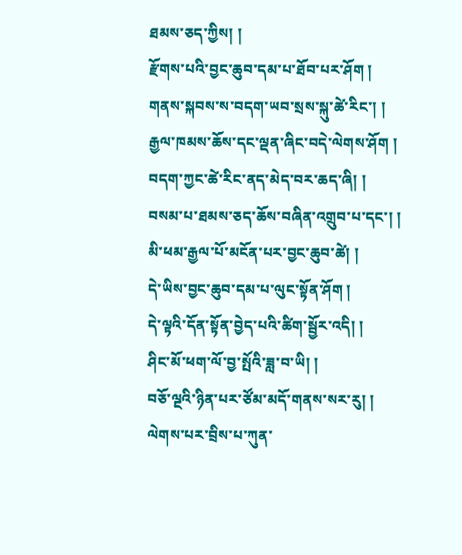ཐམས་ཅད་ཀྱིས། །
རྫོགས་པའི་བྱང་ཆུབ་དམ་པ་ཐོབ་པར་ཤོག །
གནས་སྐབས་ས་བདག་ཡབ་སྲས་སྐུ་ཚེ་རིང་། །
རྒྱལ་ཁམས་ཆོས་དང་ལྡན་ཞིང་བདེ་ལེགས་ཤོག །
བདག་ཀྱང་ཚེ་རིང་ནད་མེད་བར་ཆད་ཞི། །
བསམ་པ་ཐམས་ཅད་ཆོས་བཞིན་འགྲུབ་པ་དང་། །
མི་ཕམ་རྒྱལ་པོ་མངོན་པར་བྱང་ཆུབ་ཚེ། །
དེ་ཡིས་བྱང་ཆུབ་དམ་པ་ལུང་སྟོན་ཤོག །
དེ་ལྟའི་དོན་སྟོན་བྱེད་པའི་ཚིག་སྦྱོར་འདི། །
ཤིང་མོ་ཕག་ལོ་བྱ་སྤོའི་ཟླ་བ་ཡི། །
བཅོ་ལྔའི་ཉིན་པར་ཙོམ་མདོ་གནས་སར་རུ། །
ལེགས་པར་བྲིས་པ་ཀུན་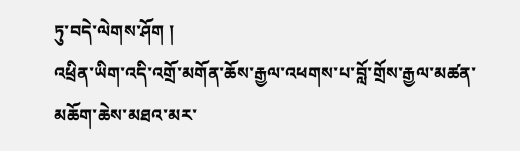ཏུ་བདེ་ལེགས་ཤོག །
འཕྲིན་ཡིག་འདི་འགྲོ་མགོན་ཆོས་རྒྱལ་འཕགས་པ་བློ་གྲོས་རྒྱལ་མཚན་མཆོག་ཆེས་མཐའ་མར་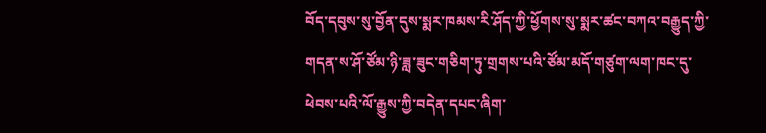བོད་དབུས་སུ་བྱོན་དུས་སྨར་ཁམས་རི་ཤོད་ཀྱི་ཕྱོགས་སུ་སྨར་ཚང་བཀའ་བརྒྱུད་ཀྱི་གདན་ས་ཤོ་ཙོམ་ཉི་ཟླ་ཟུང་གཅིག་ཏུ་གྲགས་པའི་ཙོམ་མདོ་གཙུག་ལག་ཁང་དུ་ཕེབས་པའི་ལོ་རྒྱུས་ཀྱི་བདེན་དཔང་ཞིག་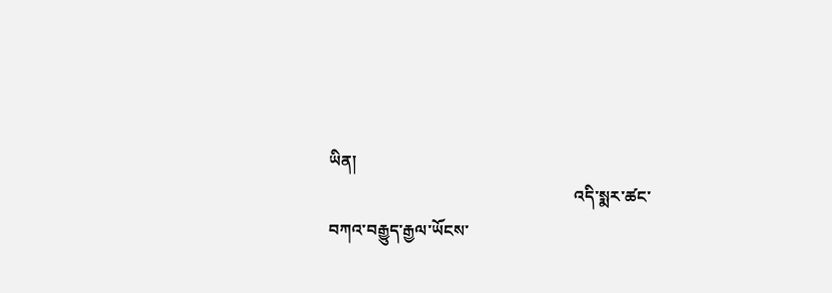ཡིན།
                                                           འདི་སྨར་ཚང་བཀའ་བརྒྱུད་རྒྱལ་ཡོངས་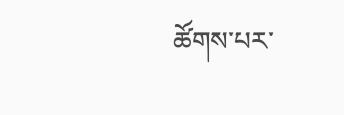ཚོགས་པར་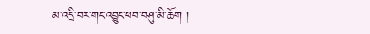མ་འདྲི་བར་གང་འབྱུང་ཕབ་བཤུ་མི་ཆོག །